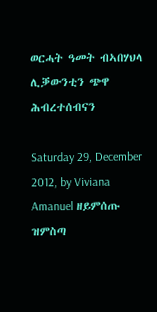ወርሓት ዓመት ብኣበሃህላ ሊቓውንቲን ጭዋ ሕብረተሰብናን

Saturday 29, December 2012, by Viviana Amanuel ዘይምሰጡ ዝምስጣ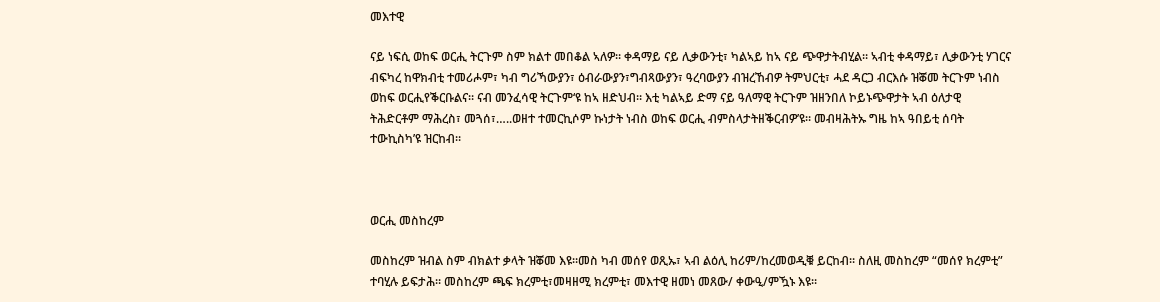መእተዊ

ናይ ነፍሲ ወከፍ ወርሒ ትርጉም ስም ክልተ መበቆል ኣለዎ። ቀዳማይ ናይ ሊቃውንቲ፣ ካልኣይ ከኣ ናይ ጭዋታትብሂል። ኣብቲ ቀዳማይ፣ ሊቃውንቲ ሃገርና ብፍካረ ከዋክብቲ ተመሪሖም፣ ካብ ግሪኻውያን፣ ዕብራውያን፣ግብጻውያን፣ ዓረባውያን ብዝረኸብዎ ትምህርቲ፣ ሓደ ዳርጋ ብርእሱ ዝቖመ ትርጉም ነብስ ወከፍ ወርሒየቕርቡልና። ናብ መንፈሳዊ ትርጉም‘ዩ ከኣ ዘድህብ። እቲ ካልኣይ ድማ ናይ ዓለማዊ ትርጉም ዝዘንበለ ኮይኑጭዋታት ኣብ ዕለታዊ ትሕድርቶም ማሕረስ፣ መጓሰ፣…..ወዘተ ተመርኪሶም ኩነታት ነብስ ወከፍ ወርሒ ብምስላታትዘቕርብዎ’ዩ። መብዛሕትኡ ግዜ ከኣ ዓበይቲ ሰባት ተውኪስካ’ዩ ዝርከብ።



ወርሒ መስከረም

መስከረም ዝብል ስም ብክልተ ቃላት ዝቖመ እዩ።መስ ካብ መሰየ ወጺኡ፣ ኣብ ልዕሊ ከሪም/ከረመወዲቑ ይርከብ። ስለዚ መስከረም “መሰየ ክረምቲ”  ተባሂሉ ይፍታሕ። መስከረም ጫፍ ክረምቲ፣መዛዘሚ ክረምቲ፣ መእተዊ ዘመነ መጸው/ ቀውዒ/ምዃኑ እዩ።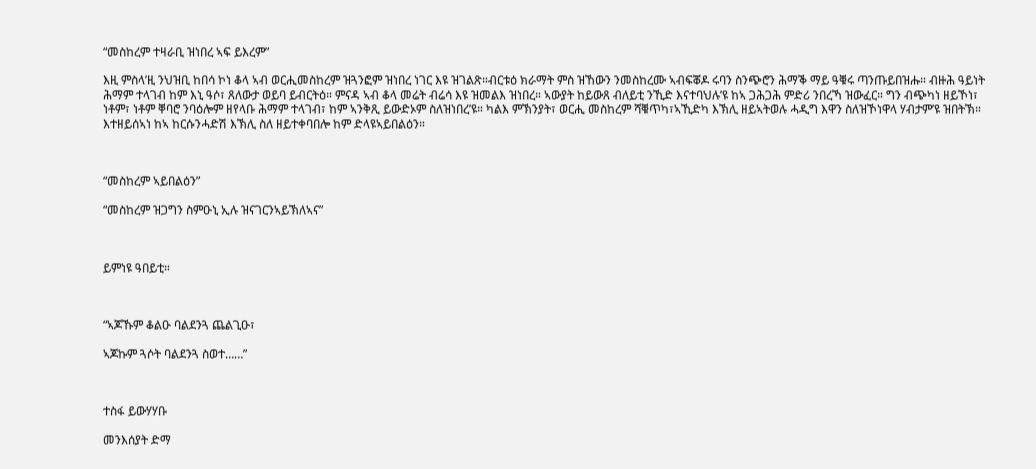“መስከረም ተዛራቢ ዝነበረ ኣፍ ይእረም”

እዚ ምስላ’ዚ ንህዝቢ ከበሳ ኮነ ቆላ ኣብ ወርሒመስከረም ዝጓንፎም ዝነበረ ነገር እዩ ዝገልጽ።ብርቱዕ ክራማት ምስ ዝኸውን ንመስከረሙ ኣብፍቖዶ ሩባን ስንጭሮን ሕማቕ ማይ ዓቑሩ ጣንጡይበዝሑ። ብዙሕ ዓይነት ሕማም ተላገብ ከም እኒ ዓሶ፣ ጸለውታ ወይባ ይብርትዕ። ምናዳ ኣብ ቆላ መሬት ብሬሳ እዩ ዝመልእ ዝነበረ። ኣውያት ከይውጸ ብለይቲ ንኺድ እናተባህሉ’ዩ ከኣ ጋሕጋሕ ምድሪ ንበረኻ ዝውፈር። ግን ብጭካነ ዘይኾነ፣ ነቶም፣ ነቶም ቐባሮ ንባዕሎም ዘየላቡ ሕማም ተላገብ፣ ከም ኣንቅጺ ይውድኦም ስለዝነበረ’ዩ። ካልእ ምኽንያት፣ ወርሒ መስከረም ሻቑጥካ፣ኣኺድካ እኽሊ ዘይኣትወሉ ሓዲግ እዋን ስለዝኾነዋላ ሃብታም’ዩ ዝበትኽ። እተዘይሰኣነ ከኣ ከርሱንሓድሽ እኽሊ ስለ ዘይተቀባበሎ ከም ድላዩኣይበልዕን።



“መስከረም ኣይበልዕን”

“መስከረም ዝጋግን ስምዑኒ ኢሉ ዝናገርንኣይኽለኣና”



ይምነዩ ዓበይቲ።



“ኣጆኹም ቆልዑ ባልደንጓ ጨልጊዑ፣

ኣጆኩም ጓሶት ባልደንጓ ስወተ……”



ተስፋ ይውሃሃቡ

መንእሰያት ድማ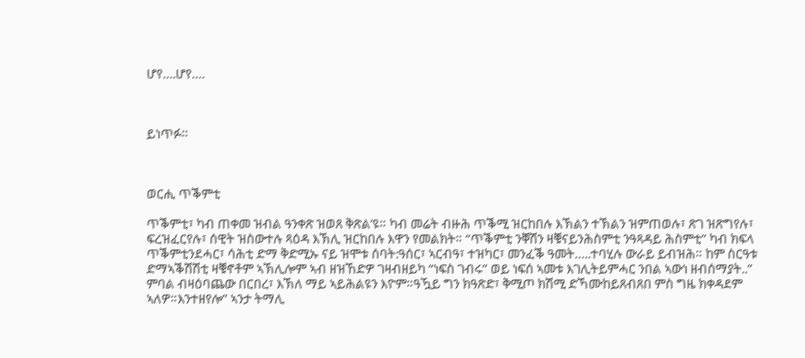ሆየ….ሆየ….



ይነጥፉ።



ወርሒ ጥቕምቲ

ጥቕምቲ፣ ካብ ጠቀመ ዝብል ዓንቀጽ ዝወጸ ቅጽል’ዩ። ካብ መሬት ብዙሕ ጥቕሚ ዝርከበሉ እኽልን ተኽልን ዝምጠወሉ፣ ጽገ ዝጽግየሉ፣ ፍረዝፈርየሉ፣ ሰዊት ዝስውተሉ ጻዕዳ እኽሊ ዝርከበሉ እዋን የመልክት። “ጥቕምቲ ንቐሽን ዛቑናይንሕስምቲ ንዓጻዳይ ሕስምቲ” ካብ ክፍላ ጥቕምቲንደሓር፣ ሳሕቲ ድማ ቅድሚኡ ናይ ዝሞቱ ሰባት:ዓሰር፣ ኣርብዓ፣ ተዝካር፣ መንፈቕ ዓመት…..ተባሂሉ ውራይ ይብዝሕ። ከም ስርዓቱ ድማኣቕሽሽቲ ዛቑኖቶም ኣኽሊሎም ኣብ ዘዝኸድዎ ገዛብዘይካ “ነፍስ ገብሩ” ወይ ነፍሰ ኣመቱ እገሊትይምሓር ንበል ኣውነ ዘብሰማያት..” ምባል ብዛዕባጨው በርበረ፣ እኽለ ማይ ኣይሕልዩን እዮም።ዓዃይ ግን ክዓጽድ፣ ቅሚጦ ክሽሚ ድኻሙከይጸብጸበ ምስ ግዜ ክቀዳደም ኣለዎ።እንተዘየሎ” ኣንታ ትማሊ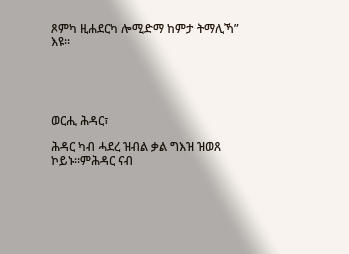ጾምካ ዚሐደርካ ሎሚድማ ከምታ ትማሊኻ” እዩ።





ወርሒ ሕዳር፣

ሕዳር ካብ ሓደረ ዝብል ቃል ግእዝ ዝወጸ ኮይኑ።ምሕዳር ናብ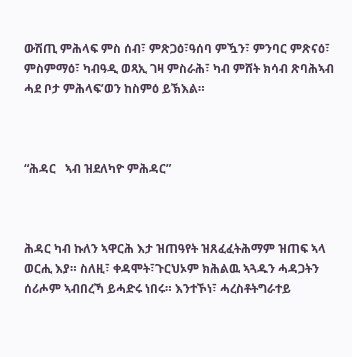ውሽጢ ምሕላፍ ምስ ሰብ፣ ምጽጋዕ፣ዓሰባ ምዃን፣ ምንባር ምጽናዕ፣ ምስምማዕ፣ ካብዓዲ ወጻኢ ገዛ ምስራሕ፣ ካብ ምሸት ክሳብ ጽባሕኣብ ሓደ ቦታ ምሕላፍ’ወን ከስምዕ ይኽእል።



“ሕዳር   ኣብ ዝደለካዮ ምሕዳር”



ሕዳር ካብ ኩለን ኣዋርሕ እታ ዝጠዓየት ዝጸፈፈትሕማም ዝጠፍ ኣላ ወርሒ እያ። ስለዚ፣ ቀዳሞት፣ጉርህኦም ክሕልዉ ኣጓዱን ሓዳጋትን ሰሪሖም ኣብበረኻ ይሓድሩ ነበሩ። እንተኾነ፣ ሓረስቶትግራተይ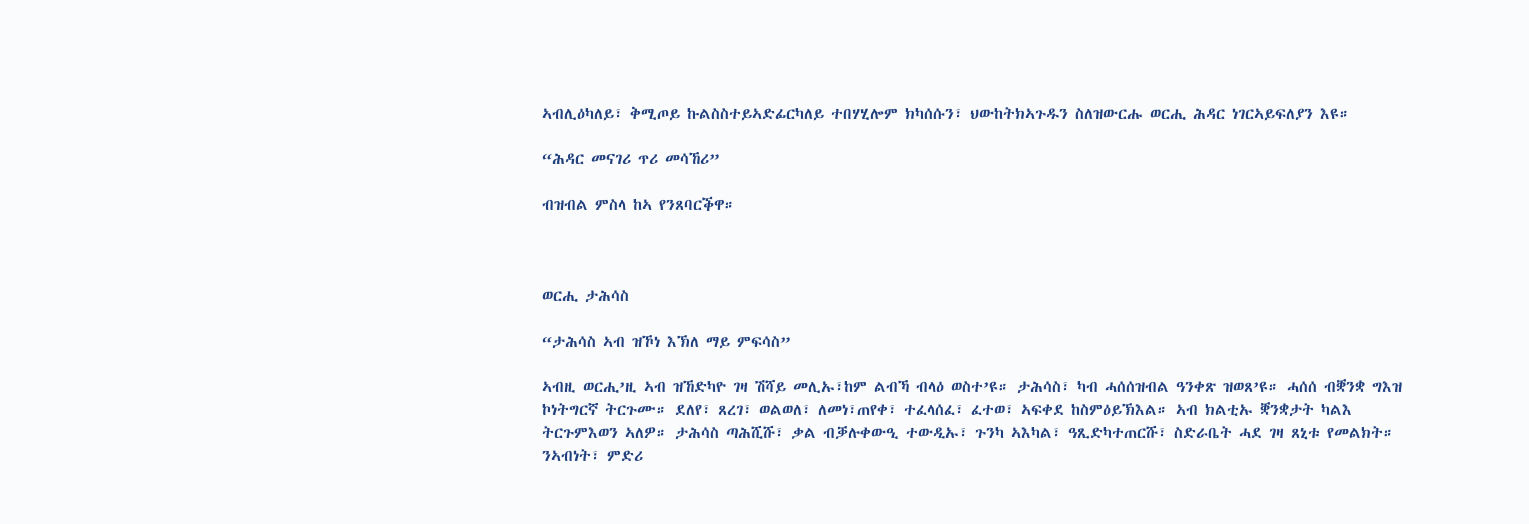ኣብሊዕካለይ፣ ቅሚጦይ ኩልስስተይኣድፊርካለይ ተበሃሂሎም ክካሰሱን፣ ህውከትክኣጉዱን ስለዝውርሑ ወርሒ ሕዳር ነገርኣይፍለያን እዩ።

“ሕዳር መናገሪ ጥሪ መሳኸሪ”

ብዝብል ምስላ ከኣ የንጸባርቕዋ።



ወርሒ ታሕሳስ

“ታሕሳስ ኣብ ዝኾነ እኽለ ማይ ምፍሳስ”

ኣብዚ ወርሒ’ዚ ኣብ ዝኸድካዮ ገዛ ሽሻይ መሊኡ፣ከም ልብኻ ብላዕ ወስተ’ዩ። ታሕሳስ፣ ካብ ሓሰሰዝብል ዓንቀጽ ዝወጸ’ዩ። ሓሰሰ ብቛንቋ ግእዝ ኮነትግርኛ ትርጉሙ። ደለየ፣ ጸረገ፣ ወልወለ፣ ለመነ፣ጠየቀ፣ ተፈላሰፈ፣ ፈተወ፣ ኣፍቀደ ከስምዕይኽእል። ኣብ ክልቲኡ ቛንቋታት ካልእ ትርጉምእወን ኣለዎ። ታሕሳስ ጣሕሺሹ፣ ቃል ብቓሉቀውዒ ተውዲኡ፣ ጉንካ ኣእካል፣ ዓጺድካተጠርሹ፣ ስድራቤት ሓደ ገዛ ጸኒቱ የመልክት። ንኣብነት፣ ምድሪ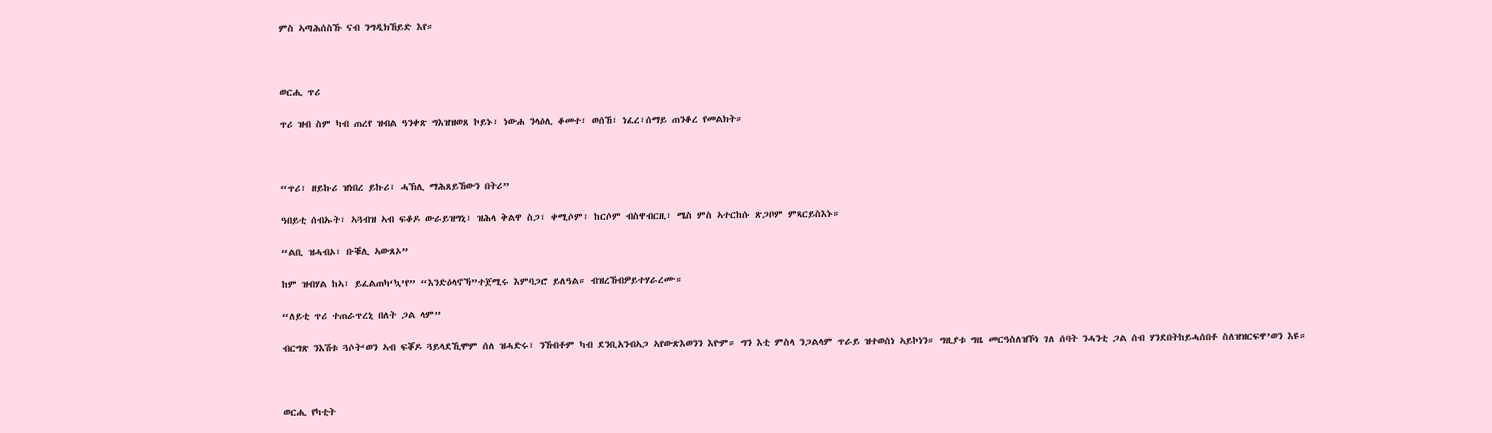ምስ ኣጣሕሰስኹ ናብ ንግዲክኸይድ እየ።



ወርሒ ጥሪ

ጥሪ ዝብ ስም ካብ ጠረየ ዝብል ዓንቀጽ ግእዝዝወጸ ኮይኑ፣ ነውሐ ንላዕሊ ቆመተ፣ ወሰኸ፣ ነፈረ፣ሰማይ ጠንቆረ የመልክት።



“ጥሪ፣ ዘይኩሪ ዝነበረ ይኩሪ፣ ሓኽሊ ማሕጸይኸውን በትሪ”

ዓበይቲ ሰብኡት፣ ኣጓብዝ ኣብ ፍቆዶ ውራይዝግኒ፣ ዝሕላ ቅልዋ ስጋ፣ ቀሚሶም፣ ከርሶም ብስዋብርዚ፣ ሜስ ምስ ኣተርከሱ ጽጋቦም ምጻርይስእኑ።

“ልቢ ዝሓብኦ፣ ቡቑሊ ኣውጸኦ”

ከም ዝብሃል ከኣ፣ ይፈልጠካ‘ኳ’የ” “እንድዕላኖኻ”ተጀሚሩ እምባጋሮ ይለዓል። ብዝረኸብዎይተሃራረሙ።

“ለይቲ ጥሪ ተጠራጥረኒ በለት ጋል ላም”

ብርግጽ ንእሽቱ ጓሶት‘ወን ኣብ ፍቖዶ ጓይላደኺሞም ሰለ ዝሓድሩ፣ ንኸብቶም ካብ ደንቢአንብኣጋ ኣየውጽእወንን እዮም። ግን እቲ ምስላ ንጋልላም ጥራይ ዝተወሰነ ኣይኮነን። ግዚያቱ ግዜ መርዓስለዝኾነ ገለ ሰባት ንሓንቲ ጋል ሰብ ሃንደበትከይሓሰበቶ ስለዝዝርፍዋ’ወን እዩ።



ወርሒ የካቲት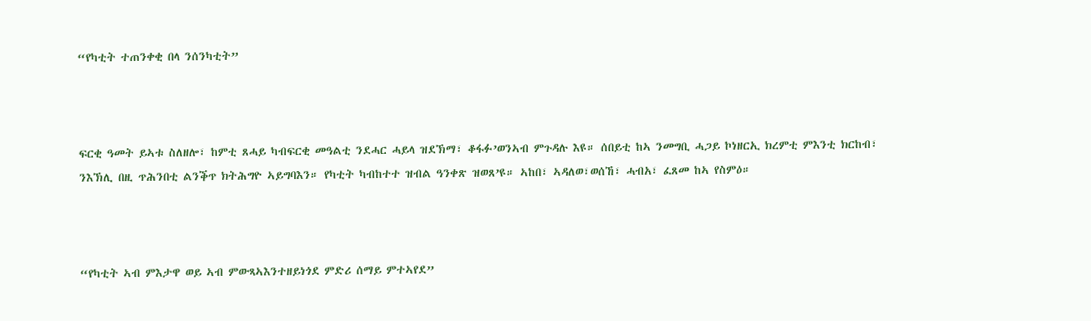“የካቲት ተጠንቀቂ በላ ንሰንካቲት”



ፍርቂ ዓመት ይኣቱ ስለዘሎ፣ ከምቲ ጸሓይ ካብፍርቂ መዓልቲ ንደሓር ሓይላ ዝደኽማ፣ ቆፋፉ’ወንኣብ ምጉዳሉ እዩ። ሰበይቲ ከኣ ንመግቢ ሓጋይ ኮነዘርኢ ክረምቲ ምእንቲ ክርከብ፣ ንእኽሊ በዚ ጥሕንበቲ ልንቕጥ ክትሕግዮ ኣይግባእን። የካቲት ካብከተተ ዝብል ዓንቀጽ ዝወጸ’ዩ። ኣከበ፣ ኣዳለወ፣ወሰኸ፣ ሓብአ፣ ፈጸመ ከኣ የስምዕ።



“የካቲት ኣብ ምእታዋ ወይ ኣብ ምውጻኣእንተዘይነጎደ ምድሪ ሰማይ ምተኣየደ”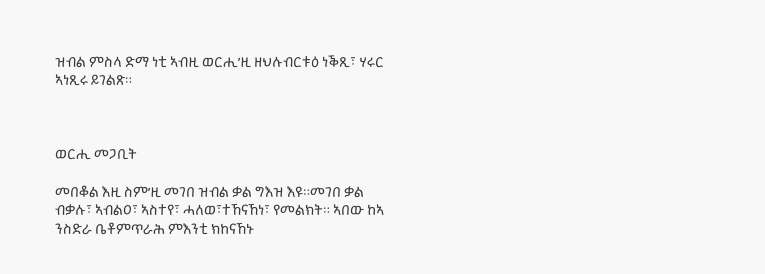ዝብል ምስላ ድማ ነቲ ኣብዚ ወርሒ’ዚ ዘህሉብርቱዕ ነቕጺ፣ ሃሩር ኣነጺሩ ይገልጽ።



ወርሒ መጋቢት

መበቆል እዚ ስም’ዚ መገበ ዝብል ቃል ግእዝ እዩ።መገበ ቃል ብቃሉ፣ ኣብልዐ፣ ኣስተየ፣ ሓለወ፣ተኸናኸነ፣ የመልክት። ኣበው ከኣ ንስድራ ቤቶምጥራሕ ምእንቲ ክከናኸኑ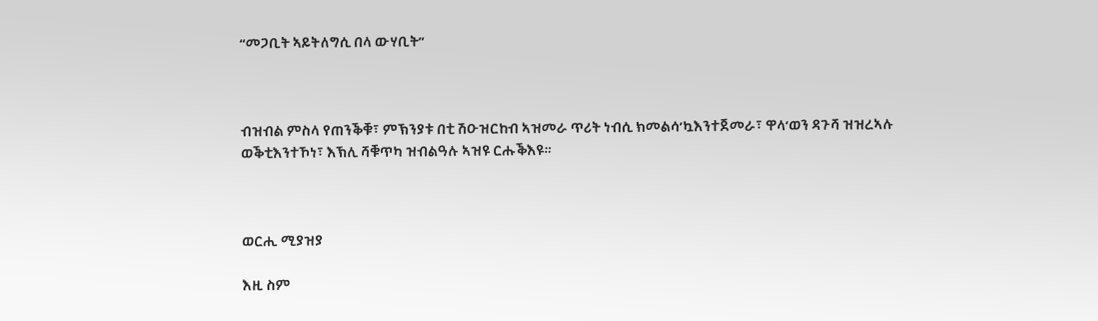“መጋቢት ኣይትለግሲ በላ ውሃቢት”



ብዝብል ምስላ የጠንቕቑ፣ ምኽንያቱ በቲ ሽዑዝርከብ ኣዝመራ ጥሪት ነብሲ ክመልሳ’ኳእንተጀመራ፣ ዋላ’ወን ዳጉሻ ዝዝረኣሉ ወቕቲእንተኾነ፣ እኽሊ ሻቑጥካ ዝብልዓሉ ኣዝዩ ርሑቕእዩ።



ወርሒ ሚያዝያ

እዚ ስም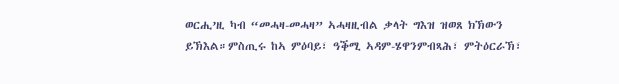ወርሒ’ዚ ካብ “መሓዛ-መሓዛ” ኣሓዛዚብል ቃላት ግእዝ ዝወጸ ክኽውን ይኽእል።ምስጢሩ ከኣ ምዕባይ፣ ዓቕሚ ኣዳም-ሄዋንምብጻሕ፣ ምትዕርራኽ፣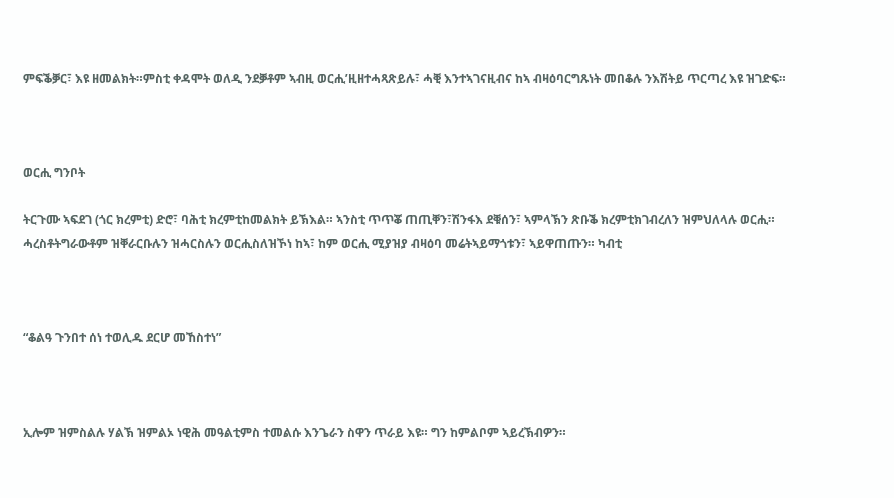ምፍቕቓር፣ እዩ ዘመልክት።ምስቲ ቀዳሞት ወለዲ ንደቓቶም ኣብዚ ወርሒ’ዚዘተሓጻጽይሉ፣ ሓቒ እንተኣገናዚብና ከኣ ብዛዕባርግጹነት መበቆሉ ንእሽትይ ጥርጣረ እዩ ዝገድፍ።



ወርሒ ግንቦት

ትርጉሙ ኣፍደገ (ጎር ክረምቲ) ድሮ፣ ባሕቲ ክረምቲከመልክት ይኽእል። ኣንስቲ ጥጥቖ ጠጢቐን፣ሽንፋእ ደቑሰን፣ ኣምላኽን ጽቡቕ ክረምቲክገብረለን ዝምህለላሉ ወርሒ። ሓረስቶትግራውቶም ዝቐራርቡሉን ዝሓርስሉን ወርሒስለዝኾነ ከኣ፣ ከም ወርሒ ሚያዝያ ብዛዕባ መሬትኣይማጎቱን፣ ኣይዋጠጡን። ካብቲ



“ቆልዓ ጉንበተ ሰነ ተወሊዱ ደርሆ መኸስተነ”



ኢሎም ዝምስልሉ ሃልኽ ዝምልኦ ነዊሕ መዓልቲምስ ተመልሱ እንጌራን ስዋን ጥራይ እዩ። ግን ከምልቦም ኣይረኽብዎን።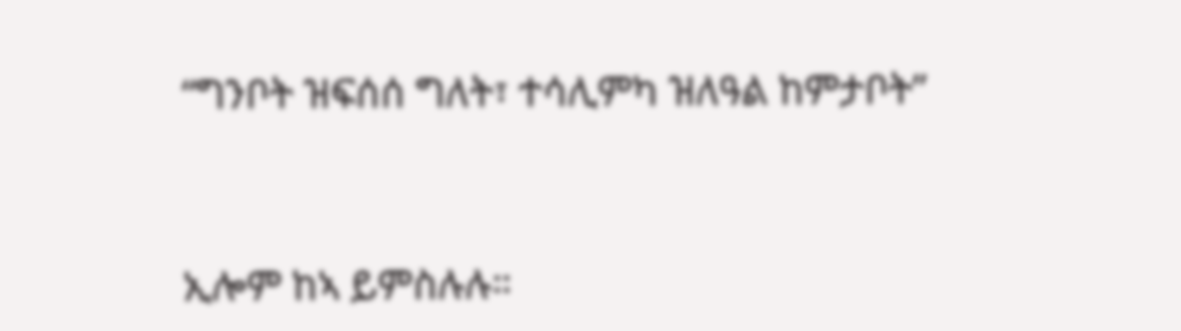“ግንቦት ዝፍሰሰ ግለት፣ ተሳሊምካ ዝለዓል ከምታቦት”



ኢሎም ከኣ ይምስሉሉ።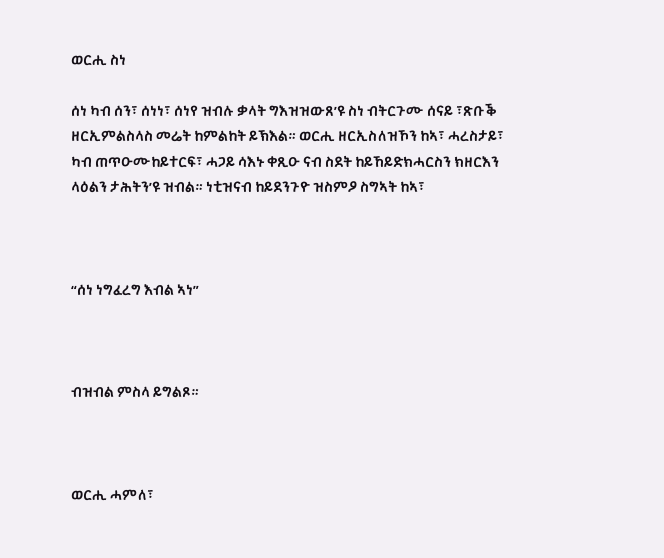ወርሒ ስነ

ሰነ ካብ ሰን፣ ሰነነ፣ ሰነየ ዝብሉ ቃላት ግእዝዝውጸ’ዩ ስነ ብትርጉሙ ሰናይ ፣ጽቡቕ ዘርኢምልስላስ መሬት ከምልከት ይኽእል። ወርሒ ዘርኢስለዝኾን ከኣ፣ ሓረስታይ፣ ካብ ጠጥዑሙከይተርፍ፣ ሓጋይ ሳእኑ ቀጺዑ ናብ ስደት ከይኸይድክሓርስን ክዘርእን ላዕልን ታሕትን’ዩ ዝብል። ነቲዝናብ ከይደንጉዮ ዝስምዖ ስግኣት ከኣ፣



“ሰነ ነግፈረግ እብል ኣነ”



ብዝብል ምስላ ይግልጾ።



ወርሒ ሓምለ፣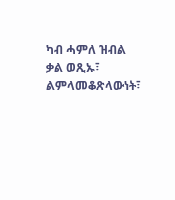ካብ ሓምለ ዝብል ቃል ወጺኡ፣ ልምላመቆጽላውነት፣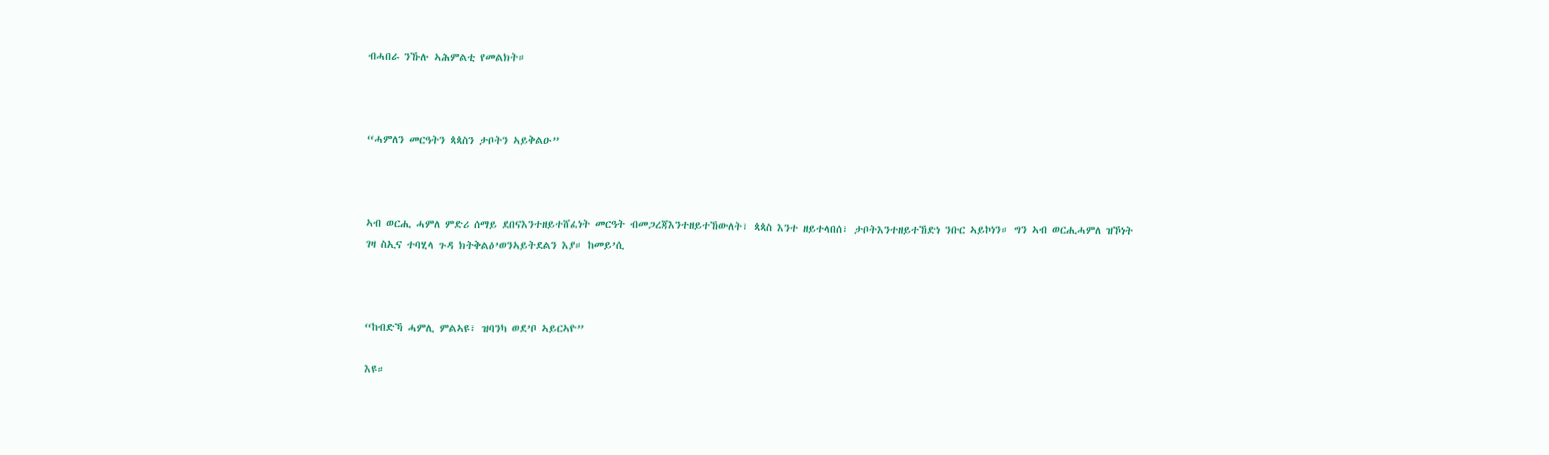ብሓበራ ንኹሉ ኣሕምልቲ የመልክት።



“ሓምለን መርዓትን ጳጳስን ታቦትን ኣይቅልዑ”



ኣብ ወርሒ ሓምለ ምድሪ ሰማይ ደበናእንተዘይተሸፈነት መርዓት ብመጋረጃእንተዘይተኸውለት፣ ጳጳስ እንተ ዘይተላበሰ፣ ታቦትእንተዘይተኸድነ ንቡር ኣይኮነን። ግን ኣብ ወርሒሓምለ ዝኾነት ገዛ ስኢና ተባሂላ ጉዳ ክትቅልዕ’ወንኣይትደልን እያ። ከመይ’ሲ



“ከብድኻ ሓምሊ ምልኣዩ፣ ዝባንካ ወደ’ቦ ኣይርኣዮ”

እዩ።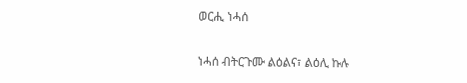ወርሒ ነሓሰ

ነሓሰ ብትርጉሙ ልዕልና፣ ልዕሊ ኩሉ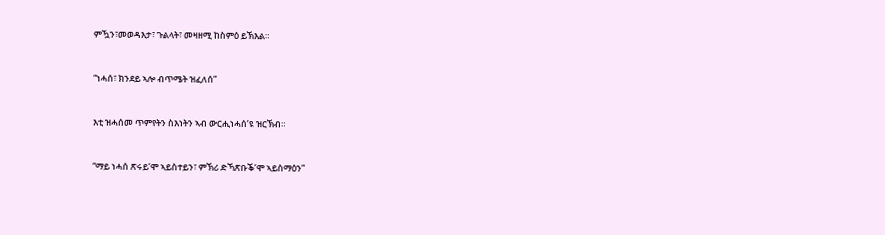ምዃን፣መወዳእታ፣ ጉልላት፣ መዛዘሚ ከስምዕ ይኽእል።



“ነሓሰ፣ ክንደይ ኣሎ ብጥሜት ዝፈለሰ”



እቲ ዝሓሰመ ጥምየትን ስእነትን ኣብ ውርሒነሓሰ’ዩ ዝርኽብ።



“ማይ ነሓሰ ጽሩይ’ሞ ኣይስተይን፣ ምኽሪ ድኻጽቡቕ’ሞ ኣይስማዕን”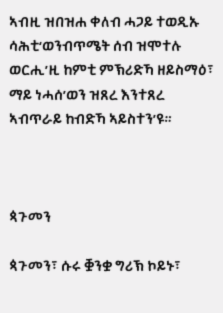ኣብዚ ዝበዝሐ ቀለብ ሓጋይ ተወዲኡ ሳሕቲ‘ወንብጥሜት ሰብ ዝሞተሉ ወርሒ’ዚ ከምቲ ምኽሪድኻ ዘይስማዕ፣ ማይ ነሓሰ’ወን ዝጸረ እንተጸረ ኣብጥራይ ከብድኻ ኣይስተን’ዩ።



ጳጉመን

ጳጉመን፣ ሱሩ ቛንቋ ግሪኽ ኮይኑ፣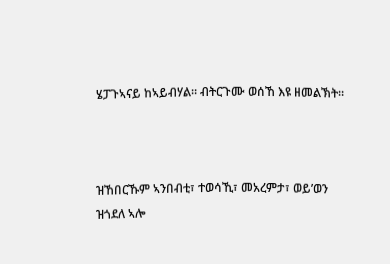ሄፓጉኣናይ ከኣይብሃል። ብትርጉሙ ወሰኸ እዩ ዘመልኽት።



ዝኸበርኹም ኣንበብቲ፣ ተወሳኺ፣ መአረምታ፣ ወይ’ወን ዝጎደለ ኣሎ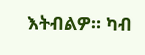እትብልዎ። ካብ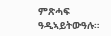ምጽሓፍ ዓዲኣይትውዓሉ።